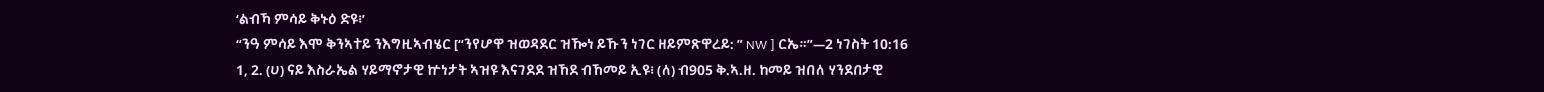‘ልብኻ ምሳይ ቅኑዕ ድዩ፧’
“ንዓ ምሳይ እሞ ቅንኣተይ ንእግዚኣብሄር [“ንየሆዋ ዝወዳደር ዝዀነ ይኹን ነገር ዘይምጽዋረይ: ” NW ] ርኤ።”—2 ነገስት 10:16
1, 2. (ሀ) ናይ እስራኤል ሃይማኖታዊ ኵነታት ኣዝዩ እናገደደ ዝኸደ ብኸመይ ኢዩ፧ (ለ) ብ905 ቅ.ኣ.ዘ. ከመይ ዝበለ ሃንደበታዊ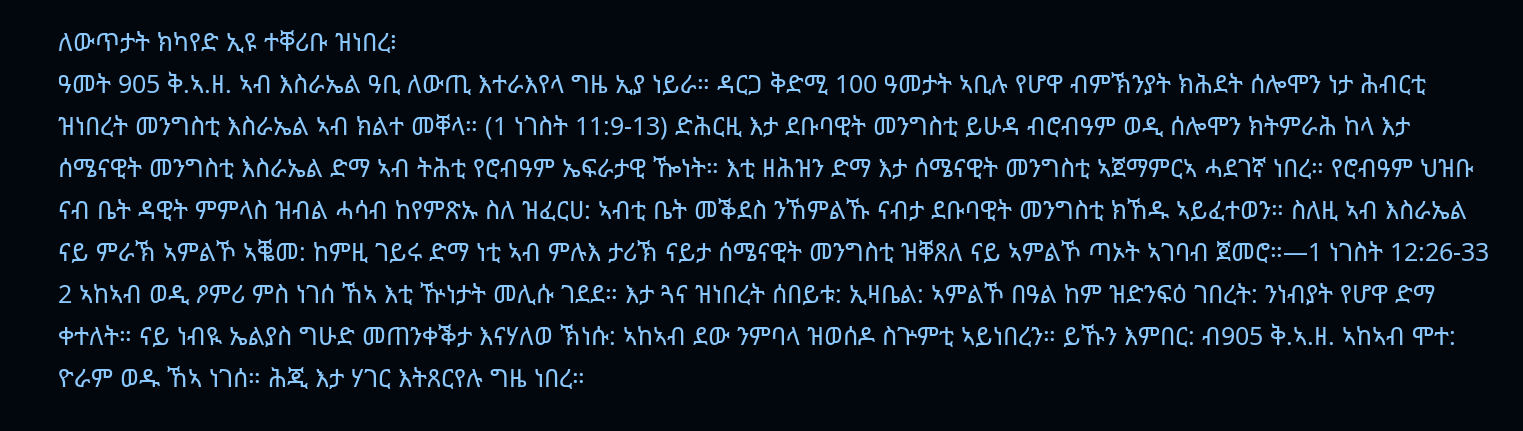ለውጥታት ክካየድ ኢዩ ተቐሪቡ ዝነበረ፧
ዓመት 905 ቅ.ኣ.ዘ. ኣብ እስራኤል ዓቢ ለውጢ እተራእየላ ግዜ ኢያ ነይራ። ዳርጋ ቅድሚ 100 ዓመታት ኣቢሉ የሆዋ ብምኽንያት ክሕደት ሰሎሞን ነታ ሕብርቲ ዝነበረት መንግስቲ እስራኤል ኣብ ክልተ መቐላ። (1 ነገስት 11:9-13) ድሕርዚ እታ ደቡባዊት መንግስቲ ይሁዳ ብሮብዓም ወዲ ሰሎሞን ክትምራሕ ከላ እታ ሰሜናዊት መንግስቲ እስራኤል ድማ ኣብ ትሕቲ የሮብዓም ኤፍራታዊ ዀነት። እቲ ዘሕዝን ድማ እታ ሰሜናዊት መንግስቲ ኣጀማምርኣ ሓደገኛ ነበረ። የሮብዓም ህዝቡ ናብ ቤት ዳዊት ምምላስ ዝብል ሓሳብ ከየምጽኡ ስለ ዝፈርሀ: ኣብቲ ቤት መቕደስ ንኸምልኹ ናብታ ደቡባዊት መንግስቲ ክኸዱ ኣይፈተወን። ስለዚ ኣብ እስራኤል ናይ ምራኽ ኣምልኾ ኣቘመ: ከምዚ ገይሩ ድማ ነቲ ኣብ ምሉእ ታሪኽ ናይታ ሰሜናዊት መንግስቲ ዝቐጸለ ናይ ኣምልኾ ጣኦት ኣገባብ ጀመሮ።—1 ነገስት 12:26-33
2 ኣከኣብ ወዲ ዖምሪ ምስ ነገሰ ኸኣ እቲ ዅነታት መሊሱ ገደደ። እታ ጓና ዝነበረት ሰበይቱ: ኢዛቤል: ኣምልኾ በዓል ከም ዝድንፍዕ ገበረት: ንነብያት የሆዋ ድማ ቀተለት። ናይ ነብዪ ኤልያስ ግሁድ መጠንቀቕታ እናሃለወ ኽነሱ: ኣከኣብ ደው ንምባላ ዝወሰዶ ስጕምቲ ኣይነበረን። ይኹን እምበር: ብ905 ቅ.ኣ.ዘ. ኣከኣብ ሞተ: ዮራም ወዱ ኸኣ ነገሰ። ሕጂ እታ ሃገር እትጸርየሉ ግዜ ነበረ።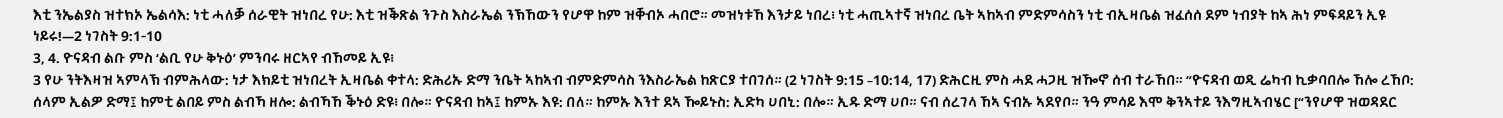እቲ ንኤልያስ ዝተክኦ ኤልሳእ: ነቲ ሓለቓ ሰራዊት ዝነበረ የሁ: እቲ ዝቕጽል ንጉስ እስራኤል ንኽኸውን የሆዋ ከም ዝቐብኦ ሓበሮ። መዝነቱኸ እንታይ ነበረ፧ ነቲ ሓጢኣተኛ ዝነበረ ቤት ኣከኣብ ምድምሳስን ነቲ ብኢዛቤል ዝፈሰሰ ደም ነብያት ከኣ ሕነ ምፍዳይን ኢዩ ነይሩ!—2 ነገስት 9:1-10
3, 4. ዮናዳብ ልቡ ምስ ‘ልቢ የሁ ቅኑዕ’ ምንባሩ ዘርኣየ ብኸመይ ኢዩ፧
3 የሁ ንትእዛዝ ኣምላኽ ብምሕላው: ነታ እክይቲ ዝነበረት ኢዛቤል ቀተላ: ድሕሪኡ ድማ ንቤት ኣከኣብ ብምድምሳስ ንእስራኤል ከጽርያ ተበገሰ። (2 ነገስት 9:15 –10:14, 17) ድሕርዚ ምስ ሓደ ሓጋዚ ዝዀኖ ሰብ ተራኸበ። “ዮናዳብ ወዲ ሬካብ ኪቃባበሎ ኸሎ ረኸቦ: ሰላም ኢልዎ ድማ፤ ከምቲ ልበይ ምስ ልብኻ ዘሎ: ልብኻኸ ቕኑዕ ድዩ፧ በሎ። ዮናዳብ ከኣ፤ ከምኡ እዩ: በለ። ከምኡ እንተ ደኣ ዀይኑስ: ኢድካ ሀበኒ: በሎ። ኢዱ ድማ ሀቦ። ናብ ሰረገላ ኸኣ ናብኡ ኣደየቦ። ንዓ ምሳይ እሞ ቅንኣተይ ንእግዚኣብሄር [“ንየሆዋ ዝወዳደር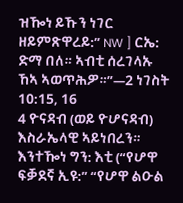ዝዀነ ይኹን ነገር ዘይምጽዋረይ:” NW ] ርኤ: ድማ በለ። ኣብቲ ሰረገላኡ ኸኣ ኣወጥሕዎ።”—2 ነገስት 10:15, 16
4 ዮናዳብ (ወይ ዮሆናዳብ) እስራኤላዊ ኣይነበረን። እንተዀነ ግን: እቲ (“የሆዋ ፍቓደኛ ኢዩ:” “የሆዋ ልዑል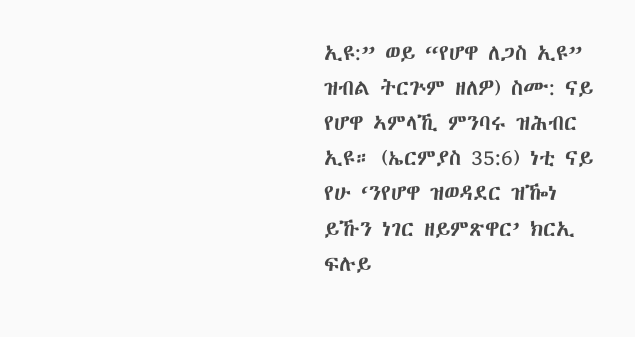ኢዩ:” ወይ “የሆዋ ለጋስ ኢዩ” ዝብል ትርጕም ዘለዎ) ስሙ: ናይ የሆዋ ኣምላኺ ምንባሩ ዝሕብር ኢዩ። (ኤርምያስ 35:6) ነቲ ናይ የሁ ‘ንየሆዋ ዝወዳደር ዝዀነ ይኹን ነገር ዘይምጽዋር’ ክርኢ ፍሉይ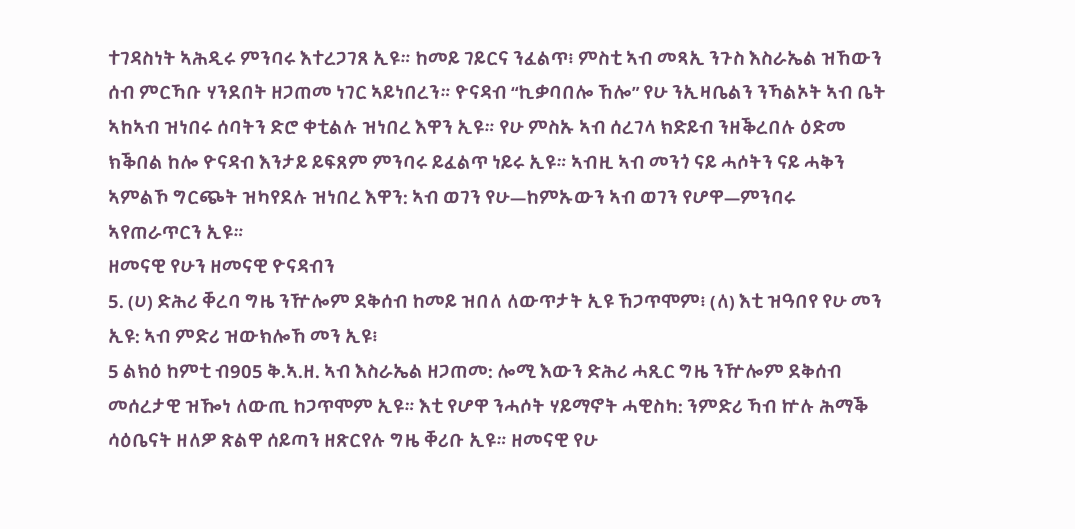ተገዳስነት ኣሕዲሩ ምንባሩ እተረጋገጸ ኢዩ። ከመይ ገይርና ንፈልጥ፧ ምስቲ ኣብ መጻኢ ንጉስ እስራኤል ዝኸውን ሰብ ምርኻቡ ሃንደበት ዘጋጠመ ነገር ኣይነበረን። ዮናዳብ “ኪቃባበሎ ኸሎ” የሁ ንኢዛቤልን ንኻልኦት ኣብ ቤት ኣከኣብ ዝነበሩ ሰባትን ድሮ ቀቲልሉ ዝነበረ እዋን ኢዩ። የሁ ምስኡ ኣብ ሰረገላ ክድይብ ንዘቕረበሉ ዕድመ ክቕበል ከሎ ዮናዳብ እንታይ ይፍጸም ምንባሩ ይፈልጥ ነይሩ ኢዩ። ኣብዚ ኣብ መንጎ ናይ ሓሶትን ናይ ሓቅን ኣምልኾ ግርጭት ዝካየደሉ ዝነበረ እዋን: ኣብ ወገን የሁ—ከምኡውን ኣብ ወገን የሆዋ—ምንባሩ ኣየጠራጥርን ኢዩ።
ዘመናዊ የሁን ዘመናዊ ዮናዳብን
5. (ሀ) ድሕሪ ቐረባ ግዜ ንዅሎም ደቅሰብ ከመይ ዝበለ ለውጥታት ኢዩ ኸጋጥሞም፧ (ለ) እቲ ዝዓበየ የሁ መን ኢዩ: ኣብ ምድሪ ዝውክሎኸ መን ኢዩ፧
5 ልክዕ ከምቲ ብ905 ቅ.ኣ.ዘ. ኣብ እስራኤል ዘጋጠመ: ሎሚ እውን ድሕሪ ሓጺር ግዜ ንዅሎም ደቅሰብ መሰረታዊ ዝዀነ ለውጢ ከጋጥሞም ኢዩ። እቲ የሆዋ ንሓሶት ሃይማኖት ሓዊስካ: ንምድሪ ኻብ ኵሉ ሕማቕ ሳዕቤናት ዘለዎ ጽልዋ ሰይጣን ዘጽርየሉ ግዜ ቐሪቡ ኢዩ። ዘመናዊ የሁ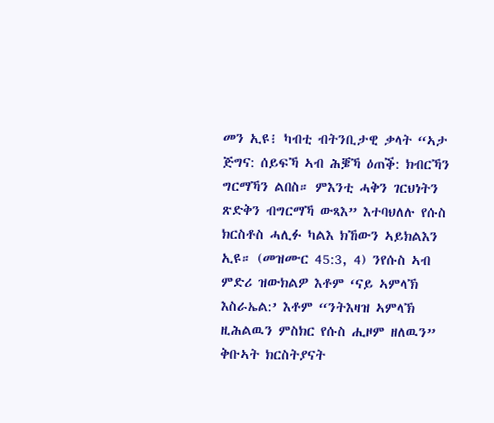መን ኢዩ፧ ካብቲ ብትንቢታዊ ቃላት “ኣታ ጅግና: ሰይፍኻ ኣብ ሕቜኻ ዕጠቕ: ክብርኻን ግርማኻን ልበስ። ምእንቲ ሓቅን ገርህነትን ጽድቅን ብግርማኻ ውጻእ” እተባህለሉ የሱስ ክርስቶስ ሓሊፉ ካልእ ክኸውን ኣይክልእን ኢዩ። (መዝሙር 45:3, 4) ንየሱስ ኣብ ምድሪ ዝውክልዎ እቶም ‘ናይ ኣምላኽ እስራኤል:’ እቶም “ንትእዛዝ ኣምላኽ ዚሕልዉን ምስክር የሱስ ሒዞም ዘለዉን” ቅቡኣት ክርስትያናት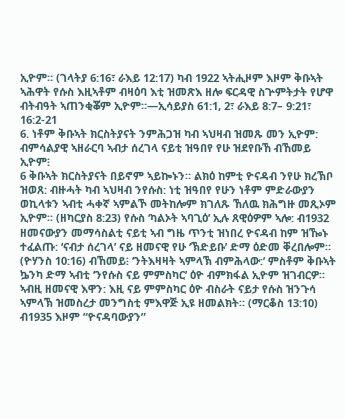ኢዮም። (ገላትያ 6:16፣ ራእይ 12:17) ካብ 1922 ኣትሒዞም እዞም ቅቡኣት ኣሕዋት የሱስ እዚኣቶም ብዛዕባ እቲ ዝመጽእ ዘሎ ፍርዳዊ ስጕምትታት የሆዋ ብትብዓት ኣጠንቂቖም ኢዮም።—ኢሳይያስ 61:1, 2፣ ራእይ 8:7– 9:21፣ 16:2-21
6. ነቶም ቅቡኣት ክርስትያናት ንምሕጋዝ ካብ ኣህዛብ ዝመጹ መን ኢዮም: ብምሳልያዊ ኣዘራርባ ኣብታ ሰረገላ ናይቲ ዝዓበየ የሁ ዝደየቡኸ ብኸመይ ኢዮም፧
6 ቅቡኣት ክርስትያናት በይኖም ኣይኰኑን። ልክዕ ከምቲ ዮናዳብ ንየሁ ክረኽቦ ዝወጸ: ብዙሓት ካብ ኣህዛብ ንየሱስ: ነቲ ዝዓበየ የሁን ነቶም ምድራውያን ወኪላቱን ኣብቲ ሓቀኛ ኣምልኾ መትከሎም ክገለጹ ኸለዉ ክሕግዙ መጺኦም ኢዮም። (ዘካርያስ 8:23) የሱስ ‘ካልኦት ኣባጊዕ’ ኢሉ ጸዊዕዎም ኣሎ: ብ1932 ዘመናውያን መማሳስልቲ ናይቲ ኣብ ግዜ ጥንቲ ዝነበረ ዮናዳብ ከም ዝዀኑ ተፈልጡ: ‘ናብታ ሰረገላ’ ናይ ዘመናዊ የሁ ‘ኽድይቡ’ ድማ ዕድመ ቐረበሎም። (ዮሃንስ 10:16) ብኸመይ፧ ‘ንትእዛዛት ኣምላኽ ብምሕላው:’ ምስቶም ቅቡኣት ኴንካ ድማ ኣብቲ ‘ንየሱስ ናይ ምምስካር’ ዕዮ ብምክፋል ኢዮም ዝገብርዎ። ኣብዚ ዘመናዊ እዋን: እዚ ናይ ምምስካር ዕዮ ብስራት ናይታ የሱስ ዝንጉሳ ኣምላኽ ዝመስረታ መንግስቲ ምእዋጅ ኢዩ ዘመልክት። (ማርቆስ 13:10) ብ1935 እዞም “ዮናዳባውያን”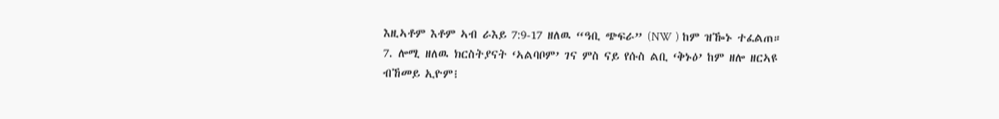እዚኣቶም እቶም ኣብ ራእይ 7:9-17 ዘለዉ “ዓቢ ጭፍራ” (NW ) ከም ዝዀኑ ተፈልጠ።
7. ሎሚ ዘለዉ ክርስትያናት ‘ኣልባቦም’ ገና ምስ ናይ የሱስ ልቢ ‘ቅኑዕ’ ከም ዘሎ ዘርኣዩ ብኸመይ ኢዮም፧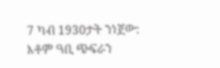7 ካብ 1930ታት ንነጀው: እቶም ዓቢ ጭፍራን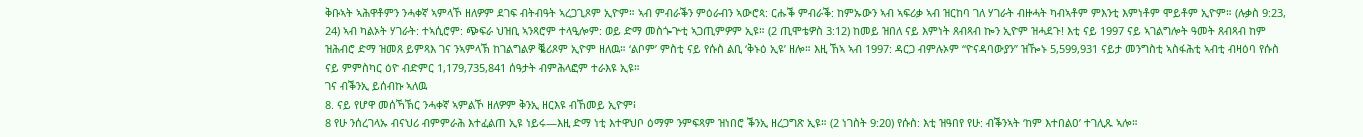ቅቡኣት ኣሕዋቶምን ንሓቀኛ ኣምላኾ ዘለዎም ደገፍ ብትብዓት ኣረጋጊጾም ኢዮም። ኣብ ምብራቕን ምዕራብን ኣውሮጳ: ርሑቕ ምብራቕ: ከምኡውን ኣብ ኣፍሪቃ ኣብ ዝርከባ ገለ ሃገራት ብዙሓት ካብኣቶም ምእንቲ እምነቶም ሞይቶም ኢዮም። (ሉቃስ 9:23, 24) ኣብ ካልኦት ሃገራት: ተኣሲሮም: ጭፍራ ህዝቢ ኣንጻሮም ተላዒሎም: ወይ ድማ መስጐጕቲ ኣጋጢምዎም ኢዩ። (2 ጢሞቴዎስ 3:12) ከመይ ዝበለ ናይ እምነት ጸብጻብ ኰን ኢዮም ዝሓደጉ! እቲ ናይ 1997 ናይ ኣገልግሎት ዓመት ጸብጻብ ከም ዝሕብሮ ድማ ዝመጸ ይምጻእ ገና ንኣምላኽ ከገልግልዎ ቘሪጾም ኢዮም ዘለዉ። ‘ልቦም’ ምስቲ ናይ የሱስ ልቢ ‘ቅኑዕ ኢዩ’ ዘሎ። እዚ ኸኣ ኣብ 1997: ዳርጋ ብምሉኦም “ዮናዳባውያን” ዝዀኑ 5,599,931 ናይታ መንግስቲ ኣስፋሕቲ ኣብቲ ብዛዕባ የሱስ ናይ ምምስካር ዕዮ ብድምር 1,179,735,841 ሰዓታት ብምሕላፎም ተራእዩ ኢዩ።
ገና ብቕንኢ ይሰብኩ ኣለዉ
8. ናይ የሆዋ መሰኻኽር ንሓቀኛ ኣምልኾ ዘለዎም ቅንኢ ዘርእዩ ብኸመይ ኢዮም፧
8 የሁ ንሰረገላኡ ብናህሪ ብምምራሕ እተፈልጠ ኢዩ ነይሩ—እዚ ድማ ነቲ እተዋህቦ ዕማም ንምፍጻም ዝነበሮ ቕንኢ ዘረጋግጽ ኢዩ። (2 ነገስት 9:20) የሱስ: እቲ ዝዓበየ የሁ: ብቕንኣት ‘ከም እተበልዐ’ ተገሊጹ ኣሎ።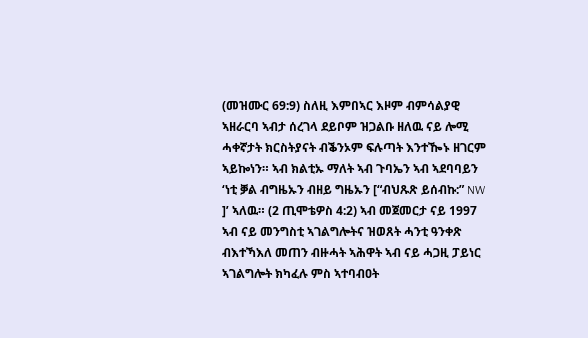(መዝሙር 69:9) ስለዚ እምበኣር እዞም ብምሳልያዊ ኣዘራርባ ኣብታ ሰረገላ ደይቦም ዝጋልቡ ዘለዉ ናይ ሎሚ ሓቀኛታት ክርስትያናት ብቕንኦም ፍሉጣት እንተዀኑ ዘገርም ኣይኰነን። ኣብ ክልቲኡ ማለት ኣብ ጉባኤን ኣብ ኣደባባይን ‘ነቲ ቓል ብግዜኡን ብዘይ ግዜኡን [“ብህጹጽ ይሰብኩ:” NW ]’ ኣለዉ። (2 ጢሞቴዎስ 4:2) ኣብ መጀመርታ ናይ 1997 ኣብ ናይ መንግስቲ ኣገልግሎትና ዝወጸት ሓንቲ ዓንቀጽ ብእተኻእለ መጠን ብዙሓት ኣሕዋት ኣብ ናይ ሓጋዚ ፓይነር ኣገልግሎት ክካፈሉ ምስ ኣተባብዐት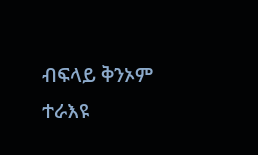ብፍላይ ቅንኦም ተራእዩ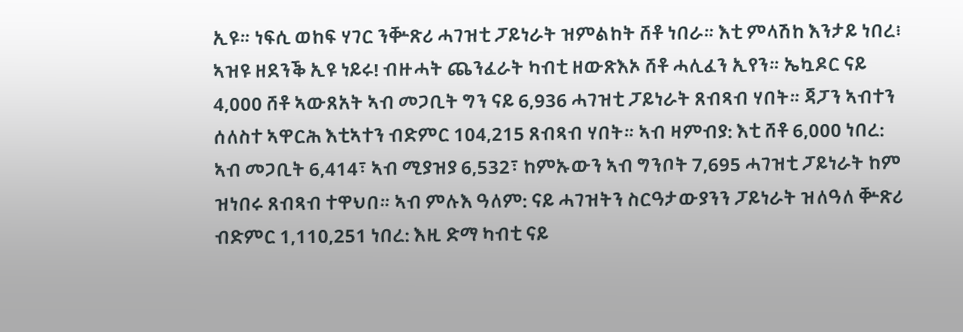ኢዩ። ነፍሲ ወከፍ ሃገር ንቝጽሪ ሓገዝቲ ፓይነራት ዝምልከት ሸቶ ነበራ። እቲ ምላሽከ እንታይ ነበረ፧ ኣዝዩ ዘደንቕ ኢዩ ነይሩ! ብዙሓት ጨንፈራት ካብቲ ዘውጽእኦ ሸቶ ሓሊፈን ኢየን። ኤኳዶር ናይ 4,000 ሸቶ ኣውጸአት ኣብ መጋቢት ግን ናይ 6,936 ሓገዝቲ ፓይነራት ጸብጻብ ሃበት። ጃፓን ኣብተን ሰለስተ ኣዋርሕ እቲኣተን ብድምር 104,215 ጸብጻብ ሃበት። ኣብ ዛምብያ: እቲ ሸቶ 6,000 ነበረ: ኣብ መጋቢት 6,414፣ ኣብ ሚያዝያ 6,532፣ ከምኡውን ኣብ ግንቦት 7,695 ሓገዝቲ ፓይነራት ከም ዝነበሩ ጸብጻብ ተዋህበ። ኣብ ምሉእ ዓለም: ናይ ሓገዝትን ስርዓታውያንን ፓይነራት ዝለዓለ ቝጽሪ ብድምር 1,110,251 ነበረ: እዚ ድማ ካብቲ ናይ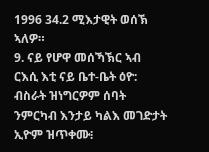1996 34.2 ሚእታዊት ወሰኽ ኣለዎ።
9. ናይ የሆዋ መሰኻኽር ኣብ ርእሲ እቲ ናይ ቤተ-ቤት ዕዮ: ብስራት ዝነግርዎም ሰባት ንምርካብ እንታይ ካልእ መገድታት ኢዮም ዝጥቀሙ፧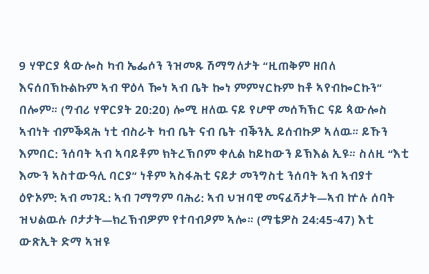9 ሃዋርያ ጳውሎስ ካብ ኤፌሶን ንዝመጹ ሽማግለታት “ዚጠቅም ዘበለ እናሰበኽኩልኩም ኣብ ዋዕላ ዀነ ኣብ ቤት ኰነ ምምሃርኩም ከቶ ኣየብኰርኩን” በሎም። (ግብሪ ሃዋርያት 20:20) ሎሚ ዘለዉ ናይ የሆዋ መሰኻኽር ናይ ጳውሎስ ኣብነት ብምቕዳሕ ነቲ ብስራት ካብ ቤት ናብ ቤት ብቕንኢ ይሰብኩዎ ኣለዉ። ይኹን እምበር: ንሰባት ኣብ ኣባይቶም ክትረኽቦም ቀሊል ከይከውን ይኽእል ኢዩ። ስለዚ “እቲ እሙን ኣስተውዓሊ ባርያ” ነቶም ኣስፋሕቲ ናይታ መንግስቲ ንሰባት ኣብ ኣብያተ ዕዮኦም: ኣብ መገዲ: ኣብ ገማግም ባሕሪ: ኣብ ህዝባዊ መናፈሻታት—ኣብ ኵሉ ሰባት ዝህልዉሉ ቦታታት—ክረኽብዎም የተባብዖም ኣሎ። (ማቴዎስ 24:45-47) እቲ ውጽኢት ድማ ኣዝዩ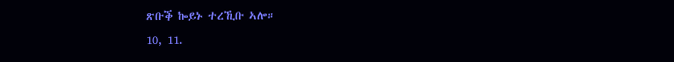ጽቡቕ ኰይኑ ተረኺቡ ኣሎ።
10, 11.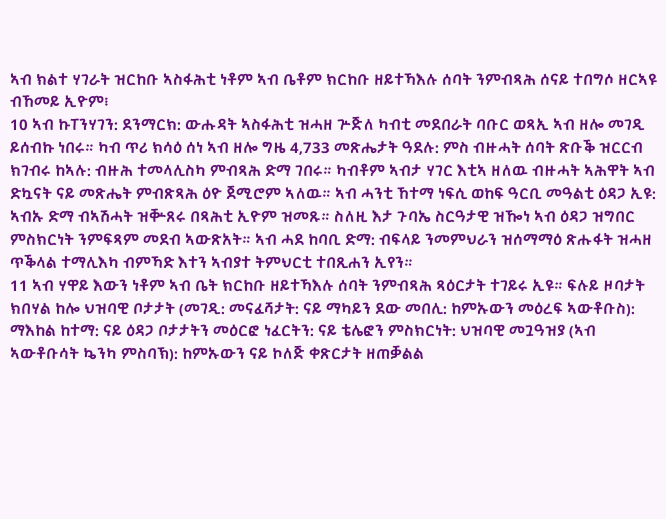ኣብ ክልተ ሃገራት ዝርከቡ ኣስፋሕቲ ነቶም ኣብ ቤቶም ክርከቡ ዘይተኻእሉ ሰባት ንምብጻሕ ሰናይ ተበግሶ ዘርኣዩ ብኸመይ ኢዮም፧
10 ኣብ ኩፐንሃገን: ደንማርክ: ውሑዳት ኣስፋሕቲ ዝሓዘ ጕጅለ ካብቲ መደበራት ባቡር ወጻኢ ኣብ ዘሎ መገዲ ይሰብኩ ነበሩ። ካብ ጥሪ ክሳዕ ሰነ ኣብ ዘሎ ግዜ 4,733 መጽሔታት ዓደሉ: ምስ ብዙሓት ሰባት ጽቡቕ ዝርርብ ክገብሩ ከኣሉ: ብዙሕ ተመላሊስካ ምብጻሕ ድማ ገበሩ። ካብቶም ኣብታ ሃገር እቲኣ ዘለዉ ብዙሓት ኣሕዋት ኣብ ድኳናት ናይ መጽሔት ምብጽጻሕ ዕዮ ጀሚሮም ኣለዉ። ኣብ ሓንቲ ኸተማ ነፍሲ ወከፍ ዓርቢ መዓልቲ ዕዳጋ ኢዩ: ኣብኡ ድማ ብኣሽሓት ዝቝጸሩ በጻሕቲ ኢዮም ዝመጹ። ስለዚ እታ ጉባኤ ስርዓታዊ ዝዀነ ኣብ ዕዳጋ ዝግበር ምስክርነት ንምፍጻም መደብ ኣውጽአት። ኣብ ሓደ ከባቢ ድማ: ብፍላይ ንመምህራን ዝሰማማዕ ጽሑፋት ዝሓዘ ጥቕላል ተማሊእካ ብምኻድ እተን ኣብያተ ትምህርቲ ተበጺሐን ኢየን።
11 ኣብ ሃዋይ እውን ነቶም ኣብ ቤት ክርከቡ ዘይተኻእሉ ሰባት ንምብጻሕ ጻዕርታት ተገይሩ ኢዩ። ፍሉይ ዞባታት ክበሃል ከሎ ህዝባዊ ቦታታት (መገዲ: መናፈሻታት: ናይ ማካይን ደው መበሊ: ከምኡውን መዕረፍ ኣውቶቡስ): ማእከል ከተማ: ናይ ዕዳጋ ቦታታትን መዕርፎ ነፈርትን: ናይ ቴሌፎን ምስክርነት: ህዝባዊ መጓዓዝያ (ኣብ ኣውቶቡሳት ኴንካ ምስባኽ): ከምኡውን ናይ ኮለጅ ቀጽርታት ዘጠቓልል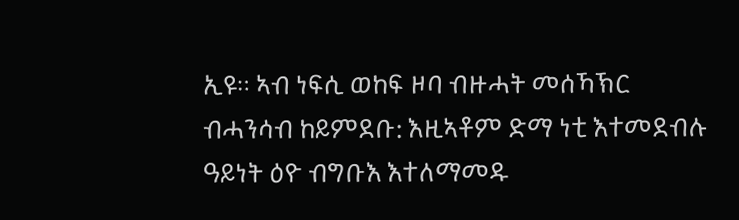ኢዩ። ኣብ ነፍሲ ወከፍ ዞባ ብዙሓት መሰኻኽር ብሓንሳብ ከይምደቡ: እዚኣቶም ድማ ነቲ እተመደብሉ ዓይነት ዕዮ ብግቡእ እተለማመዱ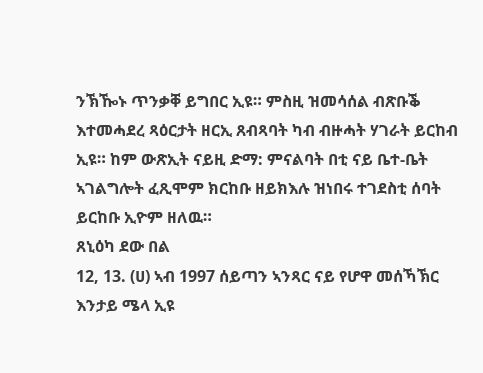ንኽዀኑ ጥንቃቐ ይግበር ኢዩ። ምስዚ ዝመሳሰል ብጽቡቕ እተመሓደረ ጻዕርታት ዘርኢ ጸብጻባት ካብ ብዙሓት ሃገራት ይርከብ ኢዩ። ከም ውጽኢት ናይዚ ድማ: ምናልባት በቲ ናይ ቤተ-ቤት ኣገልግሎት ፈጺሞም ክርከቡ ዘይክእሉ ዝነበሩ ተገደስቲ ሰባት ይርከቡ ኢዮም ዘለዉ።
ጸኒዕካ ደው በል
12, 13. (ሀ) ኣብ 1997 ሰይጣን ኣንጻር ናይ የሆዋ መሰኻኽር እንታይ ሜላ ኢዩ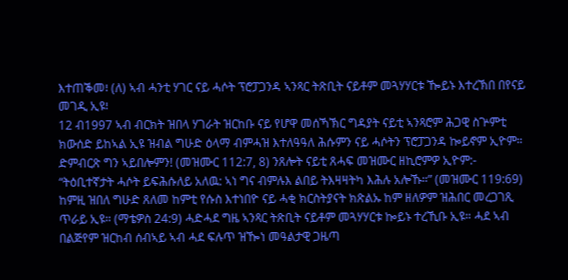እተጠቕመ፧ (ለ) ኣብ ሓንቲ ሃገር ናይ ሓሶት ፕሮፓጋንዳ ኣንጻር ትጽቢት ናይቶም መጓሃሃርቱ ዀይኑ እተረኽበ በየናይ መገዲ ኢዩ፧
12 ብ1997 ኣብ ብርክት ዝበላ ሃገራት ዝርከቡ ናይ የሆዋ መሰኻኽር ግዳያት ናይቲ ኣንጻሮም ሕጋዊ ስጕምቲ ክውሰድ ይከኣል ኢዩ ዝብል ግሁድ ዕላማ ብምሓዝ እተለዓዓለ ሕሱምን ናይ ሓሶትን ፕሮፓጋንዳ ኰይኖም ኢዮም። ድምብርጽ ግን ኣይበሎምን! (መዝሙር 112:7, 8) ንጸሎት ናይቲ ጸሓፍ መዝሙር ዘኪሮምዎ ኢዮም:- “ትዕቢተኛታት ሓሶት ይፍሕሱለይ አለዉ: ኣነ ግና ብምሉእ ልበይ ትእዛዛትካ እሕሉ አሎኹ።” (መዝሙር 119:69) ከምዚ ዝበለ ግሁድ ጸለመ ከምቲ የሱስ እተነበዮ ናይ ሓቂ ክርስትያናት ክጽልኡ ከም ዘለዎም ዝሕበር መረጋገጺ ጥራይ ኢዩ። (ማቴዎስ 24:9) ሓድሓደ ግዜ ኣንጻር ትጽቢት ናይቶም መጓሃሃርቱ ኰይኑ ተረኺቡ ኢዩ። ሓደ ኣብ በልጅየም ዝርከብ ሰብኣይ ኣብ ሓደ ፍሉጥ ዝዀነ መዓልታዊ ጋዜጣ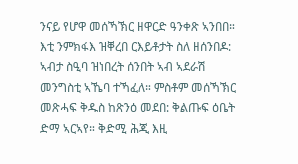ንናይ የሆዋ መሰኻኽር ዘዋርድ ዓንቀጽ ኣንበበ። እቲ ንምክፋእ ዝቐረበ ርእይቶታት ስለ ዘሰንበዶ: ኣብታ ስዒባ ዝነበረት ሰንበት ኣብ ኣደራሽ መንግስቲ ኣኼባ ተኻፈለ። ምስቶም መሰኻኽር መጽሓፍ ቅዱስ ከጽንዕ መደበ: ቅልጡፍ ዕቤት ድማ ኣርኣየ። ቅድሚ ሕጂ እዚ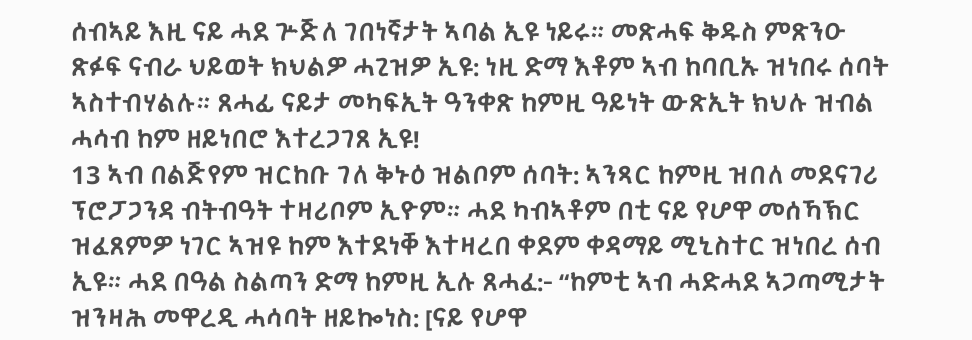ሰብኣይ እዚ ናይ ሓደ ጕጅለ ገበነኛታት ኣባል ኢዩ ነይሩ። መጽሓፍ ቅዱስ ምጽንዑ ጽፉፍ ናብራ ህይወት ክህልዎ ሓጊዝዎ ኢዩ: ነዚ ድማ እቶም ኣብ ከባቢኡ ዝነበሩ ሰባት ኣስተብሃልሉ። ጸሓፊ ናይታ መካፍኢት ዓንቀጽ ከምዚ ዓይነት ውጽኢት ክህሉ ዝብል ሓሳብ ከም ዘይነበሮ እተረጋገጸ ኢዩ!
13 ኣብ በልጅየም ዝርከቡ ገለ ቅኑዕ ዝልቦም ሰባት: ኣንጻር ከምዚ ዝበለ መደናገሪ ፕሮፓጋንዳ ብትብዓት ተዛሪቦም ኢዮም። ሓደ ካብኣቶም በቲ ናይ የሆዋ መሰኻኽር ዝፈጸምዎ ነገር ኣዝዩ ከም እተደነቐ እተዛረበ ቀደም ቀዳማይ ሚኒስተር ዝነበረ ሰብ ኢዩ። ሓደ በዓል ስልጣን ድማ ከምዚ ኢሉ ጸሓፈ:- “ከምቲ ኣብ ሓድሓደ ኣጋጣሚታት ዝንዛሕ መዋረዲ ሓሳባት ዘይኰነስ: [ናይ የሆዋ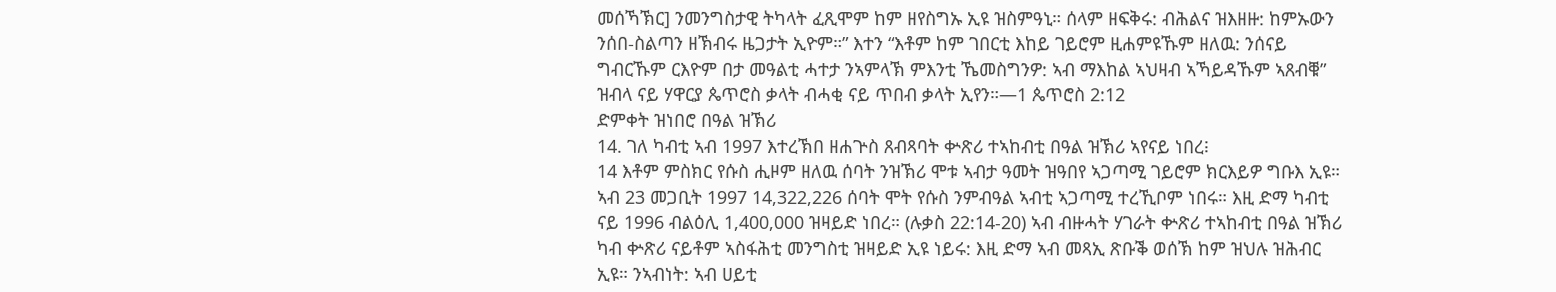መሰኻኽር] ንመንግስታዊ ትካላት ፈጺሞም ከም ዘየስግኡ ኢዩ ዝስምዓኒ። ሰላም ዘፍቅሩ: ብሕልና ዝእዘዙ: ከምኡውን ንሰበ-ስልጣን ዘኽብሩ ዜጋታት ኢዮም።” እተን “እቶም ከም ገበርቲ እከይ ገይሮም ዚሐምዩኹም ዘለዉ: ንሰናይ ግብርኹም ርእዮም በታ መዓልቲ ሓተታ ንኣምላኽ ምእንቲ ኼመስግንዎ: ኣብ ማእከል ኣህዛብ ኣኻይዳኹም ኣጸብቑ” ዝብላ ናይ ሃዋርያ ጴጥሮስ ቃላት ብሓቂ ናይ ጥበብ ቃላት ኢየን።—1 ጴጥሮስ 2:12
ድምቀት ዝነበሮ በዓል ዝኽሪ
14. ገለ ካብቲ ኣብ 1997 እተረኽበ ዘሐጕስ ጸብጻባት ቍጽሪ ተኣከብቲ በዓል ዝኽሪ ኣየናይ ነበረ፧
14 እቶም ምስክር የሱስ ሒዞም ዘለዉ ሰባት ንዝኽሪ ሞቱ ኣብታ ዓመት ዝዓበየ ኣጋጣሚ ገይሮም ክርእይዎ ግቡእ ኢዩ። ኣብ 23 መጋቢት 1997 14,322,226 ሰባት ሞት የሱስ ንምብዓል ኣብቲ ኣጋጣሚ ተረኺቦም ነበሩ። እዚ ድማ ካብቲ ናይ 1996 ብልዕሊ 1,400,000 ዝዛይድ ነበረ። (ሉቃስ 22:14-20) ኣብ ብዙሓት ሃገራት ቍጽሪ ተኣከብቲ በዓል ዝኽሪ ካብ ቍጽሪ ናይቶም ኣስፋሕቲ መንግስቲ ዝዛይድ ኢዩ ነይሩ: እዚ ድማ ኣብ መጻኢ ጽቡቕ ወሰኽ ከም ዝህሉ ዝሕብር ኢዩ። ንኣብነት: ኣብ ሀይቲ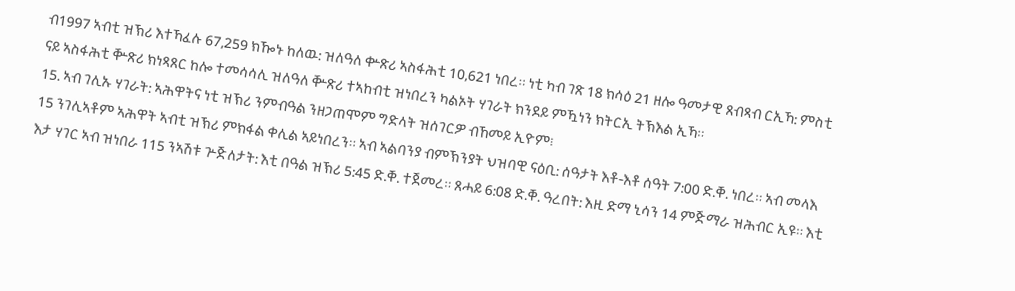ብ1997 ኣብቲ ዝኽሪ እተኻፈሉ 67,259 ክዀኑ ከለዉ: ዝለዓለ ቍጽሪ ኣስፋሕቲ 10,621 ነበረ። ነቲ ካብ ገጽ 18 ክሳዕ 21 ዘሎ ዓመታዊ ጸብጻብ ርኢኻ: ምስቲ ናይ ኣስፋሕቲ ቝጽሪ ክነጻጸር ከሎ ተመሳሳሊ ዝለዓለ ቝጽሪ ተኣከብቲ ዝነበረን ካልኦት ሃገራት ክንደይ ምዃነን ክትርኢ ትኽእል ኢኻ።
15. ኣብ ገሊኡ ሃገራት: ኣሕዋትና ነቲ ዝኽሪ ንምብዓል ንዘጋጠሞም ግድላት ዝሰገርዎ ብኸመይ ኢዮም፧
15 ንገሊኣቶም ኣሕዋት ኣብቲ ዝኽሪ ምክፋል ቀሊል ኣይነበረን። ኣብ ኣልባንያ ብምኽንያት ህዝባዊ ናዕቢ: ሰዓታት እቶ-እቶ ሰዓት 7:00 ድ.ቐ. ነበረ። ኣብ መላእ እታ ሃገር ኣብ ዝነበራ 115 ንኣሽቱ ጕጅለታት: እቲ በዓል ዝኽሪ 5:45 ድ.ቐ. ተጀመረ። ጸሓይ 6:08 ድ.ቐ. ዓረበት: እዚ ድማ ኒሳን 14 ምጅማራ ዝሕብር ኢዩ። እቲ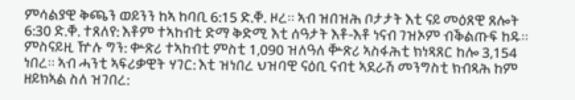ምሳልያዊ ቅጫን ወይንን ከኣ ከባቢ 6:15 ድ.ቐ. ዞረ። ኣብ ዝበዝሕ ቦታታት እቲ ናይ መዕጸዊ ጸሎት 6:30 ድ.ቐ. ተጸለየ: እቶም ተኣከብቲ ድማ ቅድሚ እቲ ሰዓታት እቶ-እቶ ነናብ ገዝኦም ብቕልጡፍ ከዱ። ምስናይዚ ዅሉ ግን: ቍጽሪ ተኣከብቲ ምስቲ 1,090 ዝለዓለ ቝጽሪ ኣስፋሕቲ ክነጻጸር ከሎ 3,154 ነበረ። ኣብ ሓንቲ ኣፍሪቃዊት ሃገር: እቲ ዝነበረ ህዝባዊ ናዕቢ ናብቲ ኣደራሽ መንግስቲ ክብጻሕ ከም ዘይክኣል ስለ ዝገበረ: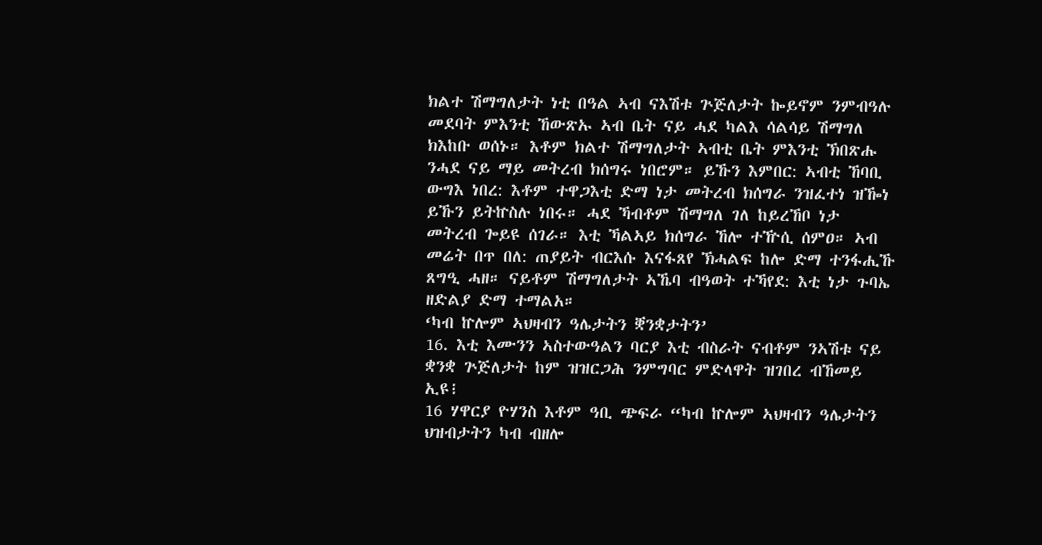ክልተ ሽማግለታት ነቲ በዓል ኣብ ናእሽቱ ጕጅለታት ኰይኖም ንምብዓሉ መደባት ምእንቲ ኸውጽኡ ኣብ ቤት ናይ ሓደ ካልእ ሳልሳይ ሽማግለ ክእከቡ ወሰኑ። እቶም ክልተ ሽማግለታት ኣብቲ ቤት ምእንቲ ኽበጽሑ ንሓደ ናይ ማይ መትረብ ክሰግሩ ነበሮም። ይኹን እምበር: ኣብቲ ኸባቢ ውግእ ነበረ: እቶም ተዋጋእቲ ድማ ነታ መትረብ ክሰግራ ንዝፈተነ ዝዀነ ይኹን ይትኵስሉ ነበሩ። ሓደ ኻብቶም ሽማግለ ገለ ከይረኸቦ ነታ መትረብ ጐይዩ ሰገራ። እቲ ኻልኣይ ክሰግራ ኸሎ ተዅሲ ሰምዐ። ኣብ መሬት በጥ በለ: ጠያይት ብርእሱ እናፋጸየ ኽሓልፍ ከሎ ድማ ተንፋሒኹ ጸግዒ ሓዘ። ናይቶም ሽማግለታት ኣኼባ ብዓወት ተኻየደ: እቲ ነታ ጉባኤ ዘድልያ ድማ ተማልአ።
‘ካብ ኵሎም ኣህዛብን ዓሌታትን ቛንቋታትን’
16. እቲ እሙንን ኣስተውዓልን ባርያ እቲ ብስራት ናብቶም ንኣሽቱ ናይ ቋንቋ ጕጅለታት ከም ዝዝርጋሕ ንምግባር ምድላዋት ዝገበረ ብኸመይ ኢዩ፧
16 ሃዋርያ ዮሃንስ እቶም ዓቢ ጭፍራ “ካብ ኵሎም ኣህዛብን ዓሌታትን ህዝብታትን ካብ ብዘሎ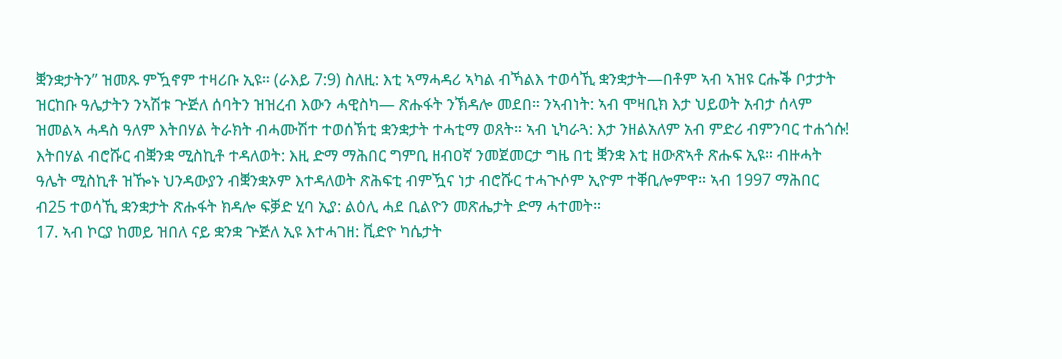ቛንቋታትን” ዝመጹ ምዃኖም ተዛሪቡ ኢዩ። (ራእይ 7:9) ስለዚ: እቲ ኣማሓዳሪ ኣካል ብኻልእ ተወሳኺ ቋንቋታት—በቶም ኣብ ኣዝዩ ርሑቕ ቦታታት ዝርከቡ ዓሌታትን ንኣሽቱ ጕጅለ ሰባትን ዝዝረብ እውን ሓዊስካ— ጽሑፋት ንኽዳሎ መደበ። ንኣብነት: ኣብ ሞዛቢክ እታ ህይወት አብታ ሰላም ዝመልኣ ሓዳስ ዓለም እትበሃል ትራክት ብሓሙሽተ ተወሰኽቲ ቋንቋታት ተሓቲማ ወጸት። ኣብ ኒካራጓ: እታ ንዘልአለም አብ ምድሪ ብምንባር ተሐጎሱ! እትበሃል ብሮሹር ብቛንቋ ሚስኪቶ ተዳለወት: እዚ ድማ ማሕበር ግምቢ ዘብዐኛ ንመጀመርታ ግዜ በቲ ቛንቋ እቲ ዘውጽኣቶ ጽሑፍ ኢዩ። ብዙሓት ዓሌት ሚስኪቶ ዝዀኑ ህንዳውያን ብቛንቋኦም እተዳለወት ጽሕፍቲ ብምዃና ነታ ብሮሹር ተሓጒሶም ኢዮም ተቐቢሎምዋ። ኣብ 1997 ማሕበር ብ25 ተወሳኺ ቋንቋታት ጽሑፋት ክዳሎ ፍቓድ ሂባ ኢያ: ልዕሊ ሓደ ቢልዮን መጽሔታት ድማ ሓተመት።
17. ኣብ ኮርያ ከመይ ዝበለ ናይ ቋንቋ ጕጅለ ኢዩ እተሓገዘ: ቪድዮ ካሴታት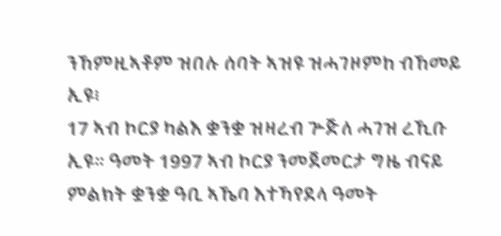ንኸምዚኣቶም ዝበሉ ሰባት ኣዝዩ ዝሓገዞምከ ብኸመይ ኢዩ፧
17 ኣብ ኮርያ ካልእ ቋንቋ ዝዛረብ ጕጅለ ሓገዝ ረኺቡ ኢዩ። ዓመት 1997 ኣብ ኮርያ ንመጀመርታ ግዜ ብናይ ምልክት ቋንቋ ዓቢ ኣኼባ እተኻየደላ ዓመት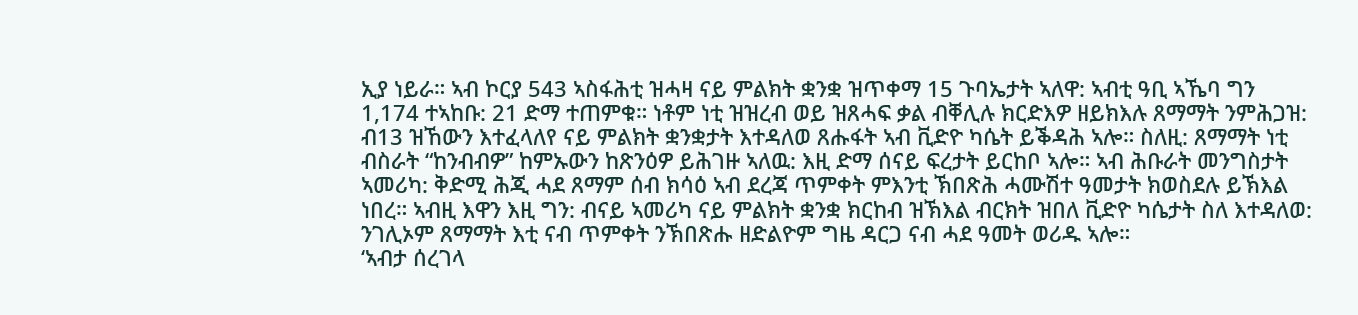ኢያ ነይራ። ኣብ ኮርያ 543 ኣስፋሕቲ ዝሓዛ ናይ ምልክት ቋንቋ ዝጥቀማ 15 ጉባኤታት ኣለዋ: ኣብቲ ዓቢ ኣኼባ ግን 1,174 ተኣከቡ: 21 ድማ ተጠምቁ። ነቶም ነቲ ዝዝረብ ወይ ዝጸሓፍ ቃል ብቐሊሉ ክርድእዎ ዘይክእሉ ጸማማት ንምሕጋዝ: ብ13 ዝኸውን እተፈላለየ ናይ ምልክት ቋንቋታት እተዳለወ ጸሑፋት ኣብ ቪድዮ ካሴት ይቕዳሕ ኣሎ። ስለዚ: ጸማማት ነቲ ብስራት “ከንብብዎ” ከምኡውን ከጽንዕዎ ይሕገዙ ኣለዉ: እዚ ድማ ሰናይ ፍረታት ይርከቦ ኣሎ። ኣብ ሕቡራት መንግስታት ኣመሪካ: ቅድሚ ሕጂ ሓደ ጸማም ሰብ ክሳዕ ኣብ ደረጃ ጥምቀት ምእንቲ ኽበጽሕ ሓሙሽተ ዓመታት ክወስደሉ ይኽእል ነበረ። ኣብዚ እዋን እዚ ግን: ብናይ ኣመሪካ ናይ ምልክት ቋንቋ ክርከብ ዝኽእል ብርክት ዝበለ ቪድዮ ካሴታት ስለ እተዳለወ: ንገሊኦም ጸማማት እቲ ናብ ጥምቀት ንኽበጽሑ ዘድልዮም ግዜ ዳርጋ ናብ ሓደ ዓመት ወሪዱ ኣሎ።
‘ኣብታ ሰረገላ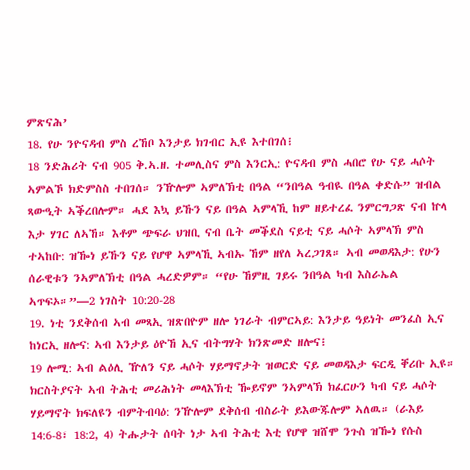ምጽናሕ’
18. የሁ ንዮናዳብ ምስ ረኸቦ እንታይ ክገብር ኢዩ እተበገሰ፧
18 ንድሕሪት ናብ 905 ቅ.ኣ.ዘ. ተመሊስና ምስ እንርኢ: ዮናዳብ ምስ ሓበሮ የሁ ናይ ሓሶት ኣምልኾ ክድምስስ ተበገሰ። ንዅሎም ኣምለኽቲ በዓል “ንበዓል ዓብዪ በዓል ቀድሱ” ዝብል ጻውዒት ኣቕረበሎም። ሓደ እኳ ይኹን ናይ በዓል ኣምላኺ ከም ዘይተረፈ ንምርግጋጽ ናብ ኵላ እታ ሃገር ለኣኸ። እቶም ጭፍራ ህዝቢ ናብ ቤት መቕደስ ናይቲ ናይ ሓሶት ኣምላኽ ምስ ተኣከቡ: ዝዀነ ይኹን ናይ የሆዋ ኣምላኺ ኣብኡ ኸም ዘየለ ኣረጋገጸ። ኣብ መወዳእታ: የሁን ሰራዊቱን ንኣምለኽቲ በዓል ሓረድዎም። “የሁ ኸምዚ ገይሩ ንበዓል ካብ እስራኤል ኣጥፍኦ።”—2 ነገስት 10:20-28
19. ነቲ ንደቅሰብ ኣብ መጻኢ ዝጽበዮም ዘሎ ነገራት ብምርኣይ: እንታይ ዓይነት መንፈስ ኢና ከነርኢ ዘሎና: ኣብ እንታይ ዕዮኸ ኢና ብትግሃት ክንጽመድ ዘሎና፧
19 ሎሚ: ኣብ ልዕሊ ዅለን ናይ ሓሶት ሃይማኖታት ዝወርድ ናይ መወዳእታ ፍርዲ ቐሪቡ ኢዩ። ክርስትያናት ኣብ ትሕቲ መሪሕነት መላእኽቲ ዀይኖም ንኣምላኽ ክፈርሁን ካብ ናይ ሓሶት ሃይማኖት ክፍለዩን ብምትብባዕ: ንዅሎም ደቅሰብ ብስራት ይእውጁሎም ኣለዉ። (ራእይ 14:6-8፣ 18:2, 4) ትሑታት ሰባት ነታ ኣብ ትሕቲ እቲ የሆዋ ዝሸሞ ንጉስ ዝዀነ የሱስ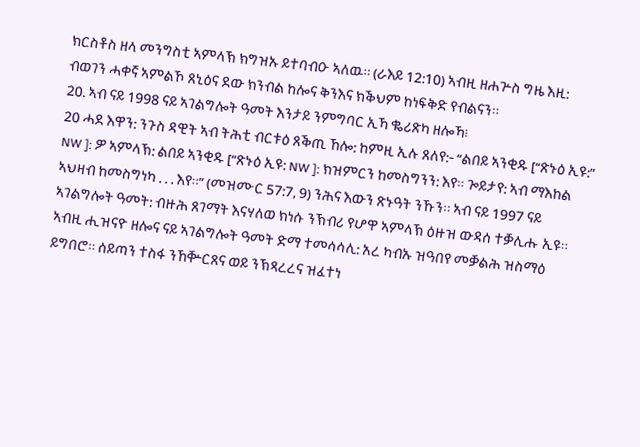ክርስቶስ ዘላ መንግስቲ ኣምላኽ ክግዝኡ ይተባብዑ ኣለዉ። (ራእይ 12:10) ኣብዚ ዘሐጕስ ግዜ እዚ: ብወገን ሓቀኛ ኣምልኾ ጸኒዕና ደው ክንብል ከሎና ቅንእና ክቕህም ከነፍቅድ የብልናን።
20. ኣብ ናይ 1998 ናይ ኣገልግሎት ዓመት እንታይ ንምግባር ኢኻ ቈሪጽካ ዘሎኻ፧
20 ሓደ እዋን: ንጉስ ዳዊት ኣብ ትሕቲ ብርቱዕ ጸቕጢ ኸሎ: ከምዚ ኢሉ ጸለየ:- “ልበይ ኣንቂዱ [“ጽኑዕ ኢዩ:” NW ]: ዎ ኣምላኽ: ልበይ ኣንቂዱ [“ጽኑዕ ኢዩ: NW ]: ክዝምርን ከመስግንን: እየ። ጐይታየ: ኣብ ማእከል ኣህዛብ ከመስግነካ . . . እየ።” (መዝሙር 57:7, 9) ንሕና እውን ጽኑዓት ንኹን። ኣብ ናይ 1997 ናይ ኣገልግሎት ዓመት: ብዙሕ ጸገማት እናሃለወ ክነሱ ንኽብሪ የሆዋ ኣምላኽ ዕዙዝ ውዳሰ ተቓሊሑ ኢዩ። ኣብዚ ሒዝናዮ ዘሎና ናይ ኣገልግሎት ዓመት ድማ ተመሳሳሊ: አረ ካብኡ ዝዓበየ መቓልሕ ዝስማዕ ይግበሮ። ሰይጣን ተስፋ ንኸቝርጸና ወይ ንኽጻረረና ዝፈተነ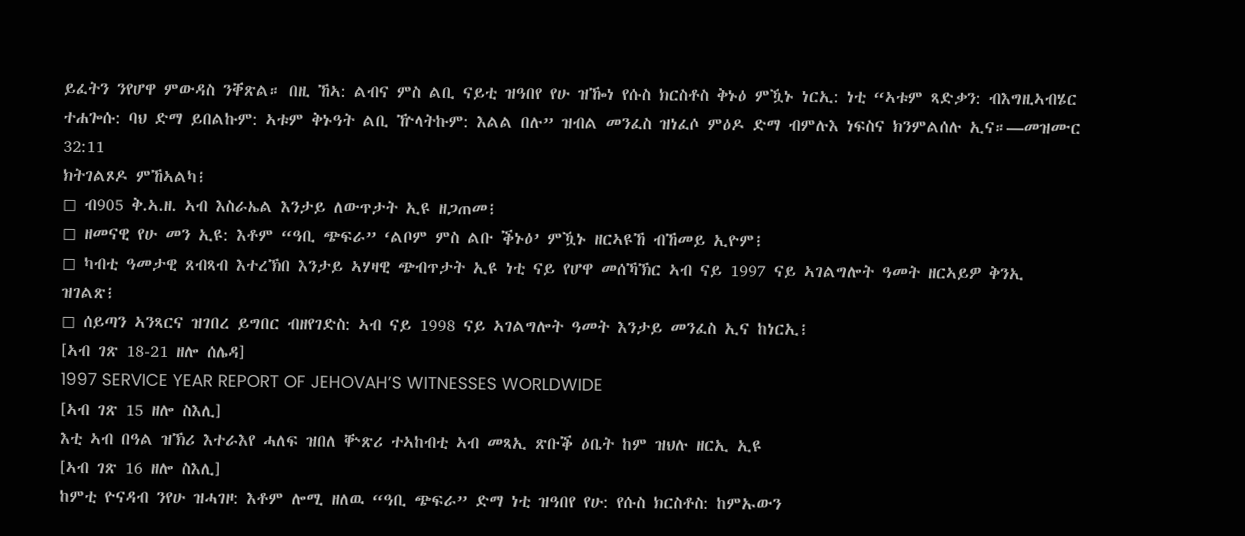ይፈትን ንየሆዋ ምውዳስ ንቐጽል። በዚ ኸኣ: ልብና ምስ ልቢ ናይቲ ዝዓበየ የሁ ዝዀነ የሱስ ክርስቶስ ቅኑዕ ምዃኑ ነርኢ: ነቲ “ኣቱም ጻድቃን: ብእግዚኣብሄር ተሐጐሱ: ባህ ድማ ይበልኩም: ኣቱም ቅኑዓት ልቢ ዅላትኩም: እልል በሉ” ዝብል መንፈስ ዝነፈሶ ምዕዶ ድማ ብምሉእ ነፍስና ክንምልሰሉ ኢና።—መዝሙር 32:11
ክትገልጾዶ ምኸኣልካ፧
◻ ብ905 ቅ.ኣ.ዘ. ኣብ እስራኤል እንታይ ለውጥታት ኢዩ ዘጋጠመ፧
◻ ዘመናዊ የሁ መን ኢዩ: እቶም “ዓቢ ጭፍራ” ‘ልቦም ምስ ልቡ ቕኑዕ’ ምዃኑ ዘርኣዩኸ ብኸመይ ኢዮም፧
◻ ካብቲ ዓመታዊ ጸብጻብ እተረኽበ እንታይ ኣሃዛዊ ጭብጥታት ኢዩ ነቲ ናይ የሆዋ መሰኻኽር ኣብ ናይ 1997 ናይ ኣገልግሎት ዓመት ዘርኣይዎ ቅንኢ ዝገልጽ፧
◻ ሰይጣን ኣንጻርና ዝገበረ ይግበር ብዘየገድስ: ኣብ ናይ 1998 ናይ ኣገልግሎት ዓመት እንታይ መንፈስ ኢና ከነርኢ፧
[ኣብ ገጽ 18-21 ዘሎ ሰሌዳ]
1997 SERVICE YEAR REPORT OF JEHOVAH’S WITNESSES WORLDWIDE
[ኣብ ገጽ 15 ዘሎ ስእሊ]
እቲ ኣብ በዓል ዝኽሪ እተራእየ ሓለፍ ዝበለ ቝጽሪ ተኣከብቲ ኣብ መጻኢ ጽቡቕ ዕቤት ከም ዝህሉ ዘርኢ ኢዩ
[ኣብ ገጽ 16 ዘሎ ስእሊ]
ከምቲ ዮናዳብ ንየሁ ዝሓገዞ: እቶም ሎሚ ዘለዉ “ዓቢ ጭፍራ” ድማ ነቲ ዝዓበየ የሁ: የሱስ ክርስቶስ: ከምኡውን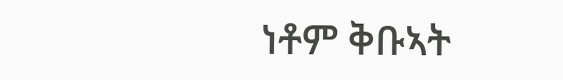ነቶም ቅቡኣት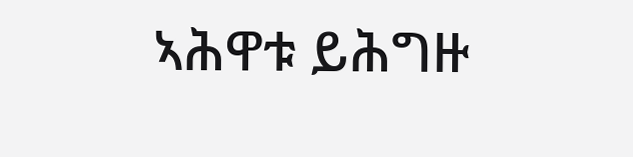ኣሕዋቱ ይሕግዙ